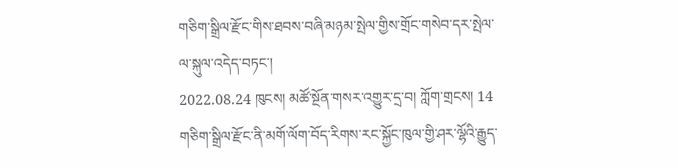གཅིག་སྒྲིལ་རྫོང་གིས་ཐབས་བཞི་མཉམ་སྤེལ་གྱིས་གྲོང་གསེབ་དར་སྤེལ་ལ་སྐུལ་འདེད་བཏང་།
2022.08.24 ཁུངས། མཚོ་སྔོན་གསར་འགྱུར་དྲ་བ། ཀློག་གྲངས། 14
གཅིག་སྒྲིལ་རྫོང་ནི་མགོ་ལོག་བོད་རིགས་རང་སྐྱོང་ཁུལ་གྱི་ཤར་ལྷོའི་རྒྱུད་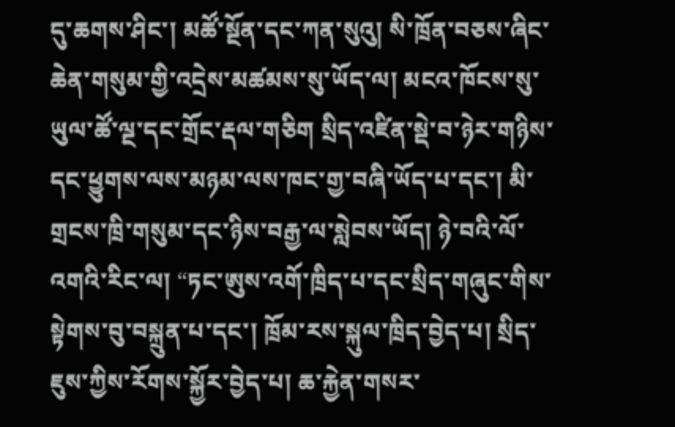དུ་ཆགས་ཤིང་། མཚོ་སྔོན་དང་ཀན་སུའུ། སི་ཁྲོན་བཅས་ཞིང་ཆེན་གསུམ་གྱི་འདྲེས་མཚམས་སུ་ཡོད་ལ། མངའ་ཁོངས་སུ་ཡུལ་ཚོ་ལྔ་དང་གྲོང་རྡལ་གཅིག སྲིད་འཛིན་སྡེ་བ་ཉེར་གཉིས་དང་ཕྱུགས་ལས་མཉམ་ལས་ཁང་གྱ་བཞི་ཡོད་པ་དང་། མི་གྲངས་ཁྲི་གསུམ་དང་ཉིས་བརྒྱ་ལ་སླེབས་ཡོད། ཉེ་བའི་ལོ་འགའི་རིང་ལ། “ཏང་ཨུས་འགོ་ཁྲིད་པ་དང་སྲིད་གཞུང་གིས་སྟེགས་བུ་བསྐྲུན་པ་དང་། ཁྲོམ་རས་སྐུལ་ཁྲིད་བྱེད་པ། སྲིད་ཇུས་ཀྱིས་རོགས་སྐྱོར་བྱེད་པ། ཆ་རྐྱེན་གསར་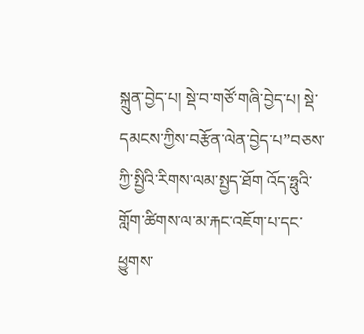སྐྲུན་བྱེད་པ། སྡེ་བ་གཙོ་གཞི་བྱེད་པ། སྡེ་དམངས་ཀྱིས་བརྩོན་ལེན་བྱེད་པ”བཅས་ཀྱི་སྤྱིའི་རིགས་ལམ་སྤྱད་ཐོག འོད་ཧྥུའི་གློག་ཚིགས་ལ་མ་རྐང་འཇོག་པ་དང་ཕྱུགས་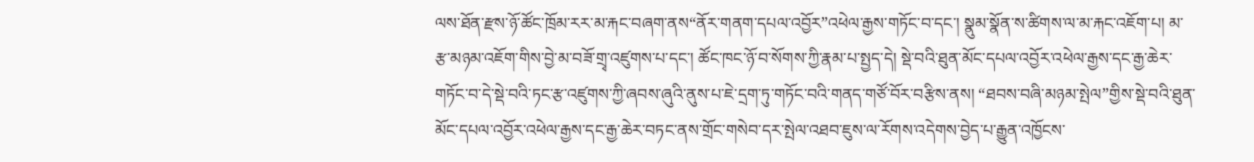ལས་ཐོན་རྫས་ཉོ་ཚོང་ཁྲོམ་རར་མ་རྐང་བཞག་ནས“ནོར་གནག་དཔལ་འབྱོར”འཕེལ་རྒྱས་གཏོང་བ་དང་། སྣུམ་སྣོན་ས་ཚིགས་ལ་མ་རྐང་འཇོག་པ། མ་རྩ་མཉམ་འཇོག་གིས་བྱེ་མ་བཟོ་གྲྭ་འཛུགས་པ་དང་། ཚོང་ཁང་ཉོ་བ་སོགས་ཀྱི་རྣམ་པ་སྤྱད་དེ། སྡེ་བའི་ཐུན་མོང་དཔལ་འབྱོར་འཕེལ་རྒྱས་དང་རྒྱ་ཆེར་གཏོང་བ་དེ་སྡེ་བའི་ཏང་རྩ་འཛུགས་ཀྱི་ཞབས་ཞུའི་ནུས་པ་ཇེ་དྲག་ཏུ་གཏོང་བའི་གནད་གཙོ་བོར་བརྩིས་ནས། “ཐབས་བཞི་མཉམ་སྤེལ”གྱིས་སྡེ་བའི་ཐུན་མོང་དཔལ་འབྱོར་འཕེལ་རྒྱས་དང་རྒྱ་ཆེར་བཏང་ནས་གྲོང་གསེབ་དར་སྤེལ་འཐབ་ཇུས་ལ་རོགས་འདེགས་བྱེད་པ་རྒྱུན་འཁྱོངས་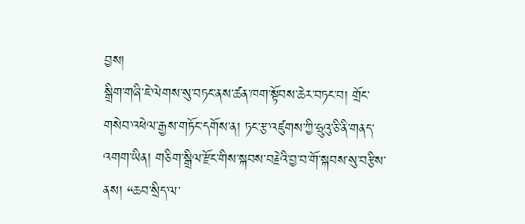བྱས།
སྒྲིག་གཞི་ཇེ་ལེགས་སུ་བཏང་ནས་ཚན་ཁག་སྟོབས་ཆེར་བཏང་བ། གྲོང་གསེབ་འཕེལ་རྒྱས་གཏོང་དགོས་ན། ཏང་རྩ་འཛུགས་ཀྱི་ཧྲུའུ་ཅི་ནི་གནད་འགག་ཡིན། གཅིག་སྒྲིལ་རྫོང་གིས་སྐབས་བརྗེའི་བྱ་བ་གོ་སྐབས་སུ་བརྩིས་ནས། “ཆབ་སྲིད་ལ་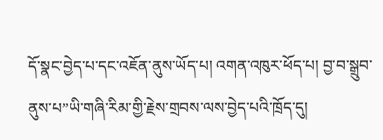དོ་སྣང་བྱེད་པ་དང་འཇོན་ནུས་ཡོད་པ། འགན་འཁུར་ཕོད་པ། བྱ་བ་སྒྲུབ་ནུས་པ”ཡི་གཞི་རིམ་གྱི་རྗེས་གྲབས་ལས་བྱེད་པའི་ཁྲོད་དུ།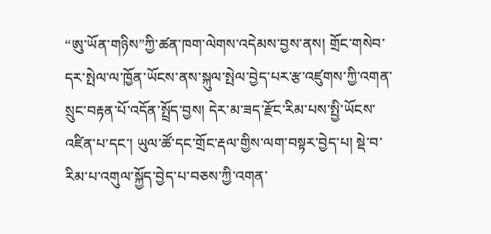“ཨུ་ཡོན་གཉིས”ཀྱི་ཚན་ཁག་ལེགས་འདེམས་བྱས་ནས། གྲོང་གསེབ་དར་སྤེལ་ལ་ཁྱོན་ཡོངས་ནས་སྐུལ་སྤེལ་བྱེད་པར་རྩ་འཛུགས་ཀྱི་འགན་སྲུང་བརྟན་པོ་འདོན་སྤྲོད་བྱས། དེར་མ་ཟད་རྫོང་རིམ་པས་སྤྱི་ཡོངས་འཛིན་པ་དང་། ཡུལ་ཚོ་དང་གྲོང་རྡལ་གྱིས་ལག་བསྟར་བྱེད་པ། སྡེ་བ་རིམ་པ་འགུལ་སྐྱོད་བྱེད་པ་བཅས་ཀྱི་འགན་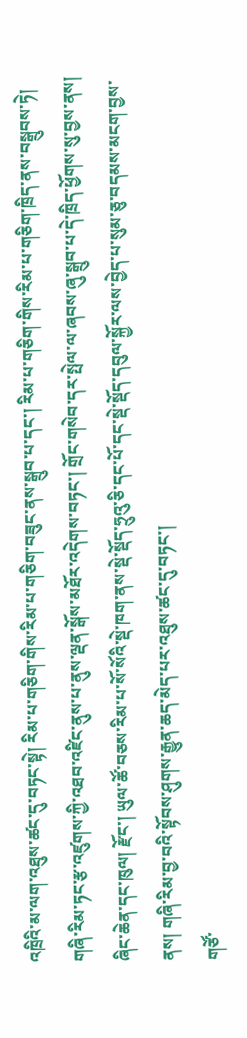འཁྲིའི་མ་ལག་འཐུས་ཚང་དུ་བཏང་སྟེ། རིམ་པ་གཅིག་གིས་རིམ་པ་གཅིག་བཟུང་ནས་སྒྲུབ་པ་དང་། རིམ་པ་གཅིག་གིས་རིམ་པ་གཅིག་ཁྲིད་ནས་བསྒྲུབས་ཏེ། གཞི་རིམ་ཏང་རྩ་འཛུགས་ཀྱི་འཐབ་འཛིང་ནུས་པ་ནུས་ལྡན་སྒོས་མཐོར་འདེགས་བཏང་། གྲོང་གསེབ་དར་སྤེལ་ལ་ཞབས་ཞུ་སྒྲུབ་པ་དེ་ཁྲིད་ཕྱོགས་སུ་བྱས་ནས། ཞིང་ཆེན་དང་ཁུལ། རྫོང་། ཡུལ་ཚོ་བཅས་རིམ་པ་སོ་སོའི་སྡེ་ཁག་ནས་སྡེ་སྡོད་ཧྲུའུ་ཅི་དང་པོ་དང་སྡེ་སྡོད་དབུལ་སྐྱོར་ལས་བྱེད་པ་སུམ་ཅུ་བདམས་མངག་བྱས་ནས། གཞི་རིམ་བྱ་བའི་སྟོབས་ཤུགས་རྒྱུན་ཆད་མེད་པར་འཐུས་ཚང་དུ་བཏང་།
གཙོ་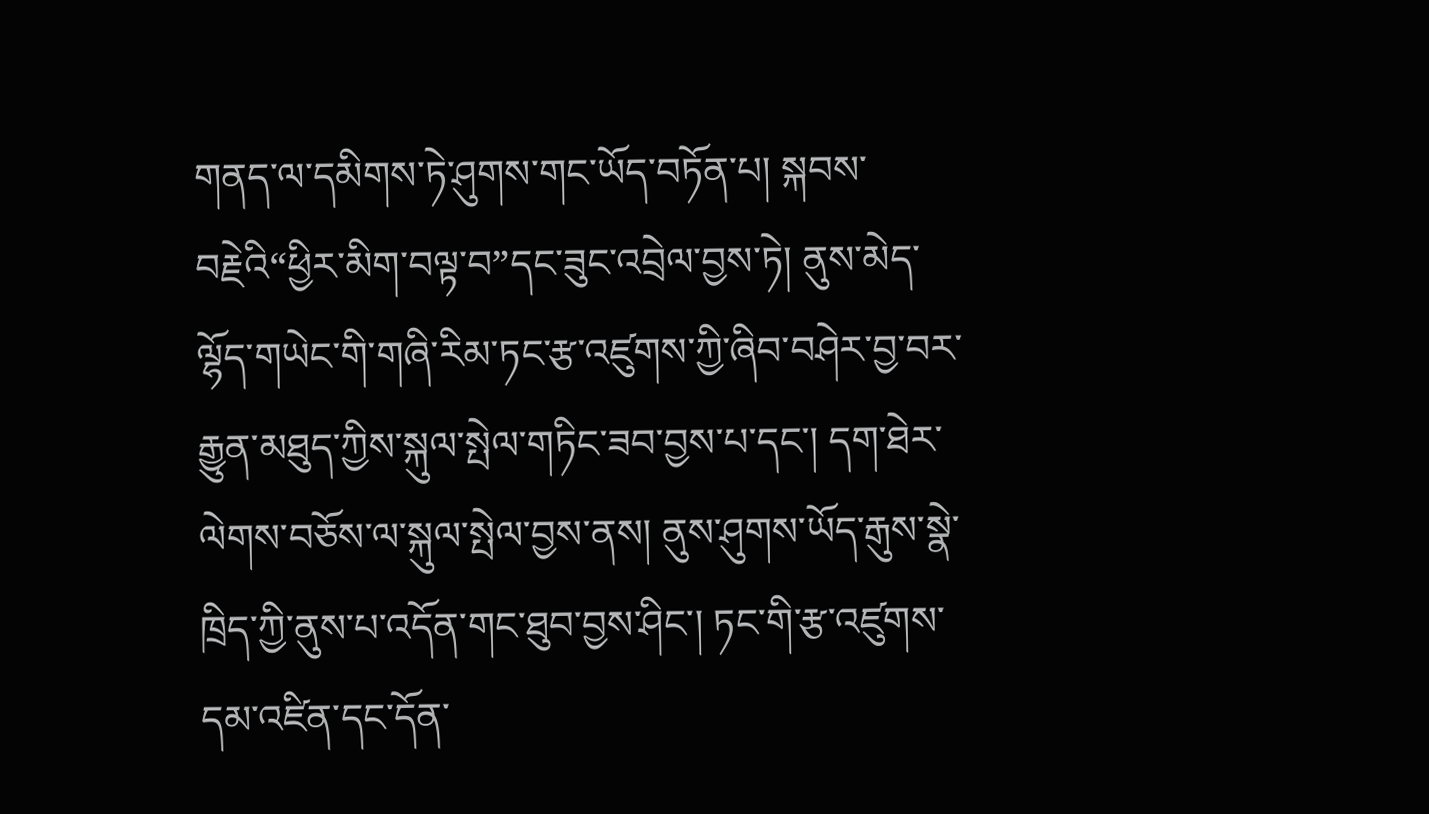གནད་ལ་དམིགས་ཏེ་ཤུགས་གང་ཡོད་བཏོན་པ། སྐབས་བརྗེའི“ཕྱིར་མིག་བལྟ་བ”དང་ཟུང་འབྲེལ་བྱས་ཏེ། ནུས་མེད་ལྷོད་གཡེང་གི་གཞི་རིམ་ཏང་རྩ་འཛུགས་ཀྱི་ཞིབ་བཤེར་བྱ་བར་རྒྱུན་མཐུད་ཀྱིས་སྐུལ་སྤེལ་གཏིང་ཟབ་བྱས་པ་དང་། དག་ཐེར་ལེགས་བཅོས་ལ་སྐུལ་སྤེལ་བྱས་ནས། ནུས་ཤུགས་ཡོད་རྒུས་སྣེ་ཁྲིད་ཀྱི་ནུས་པ་འདོན་གང་ཐུབ་བྱས་ཤིང་། ཏང་གི་རྩ་འཛུགས་དམ་འཛིན་དང་དོན་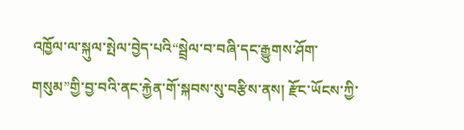འཁྱོལ་ལ་སྐུལ་སྤེལ་བྱེད་པའི“སྦྲེལ་བ་བཞི་དང་རྒྱུགས་ཤོག་གསུམ”གྱི་བྱ་བའི་ནང་རྐྱེན་གོ་སྐབས་སུ་བརྩིས་ནས། རྫོང་ཡོངས་ཀྱི་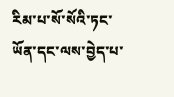རིམ་པ་སོ་སོའི་ཏང་ཡོན་དང་ལས་བྱེད་པ་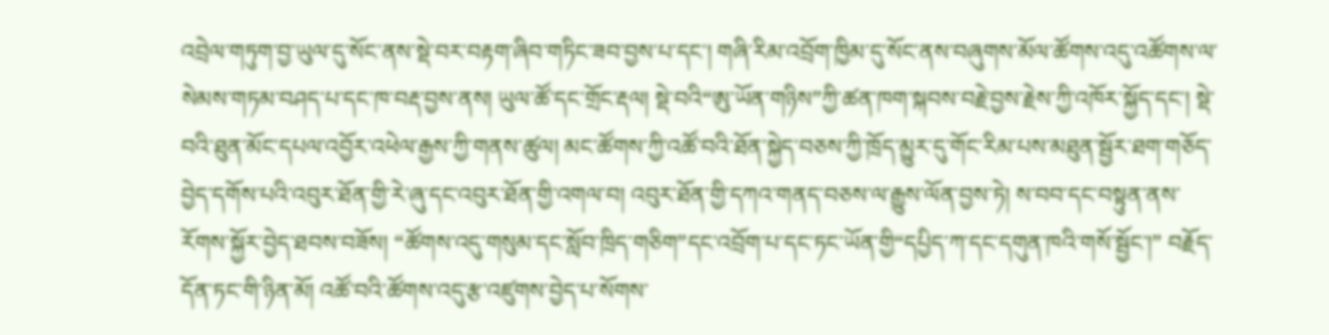འབྲེལ་གཏུག་བྱ་ཡུལ་དུ་སོང་ནས་སྡེ་བར་བརྟག་ཞིབ་གཏིང་ཟབ་བྱས་པ་དང་། གཞི་རིམ་འབྲོག་ཁྱིམ་དུ་སོང་ནས་བཞུགས་མོལ་ཚོགས་འདུ་འཚོགས་ལ་སེམས་གཏམ་བཤད་པ་དང་ཁ་བརྡ་བྱས་ནས། ཡུལ་ཚོ་དང་གྲོང་རྡལ། སྡེ་བའི“ཨུ་ཡོན་གཉིས”ཀྱི་ཚན་ཁག་སྐབས་བརྗེ་བྱས་རྗེས་ཀྱི་འཁོར་སྐྱོད་དང་། སྡེ་བའི་ཐུན་མོང་དཔལ་འབྱོར་འཕེལ་རྒྱས་ཀྱི་གནས་ཚུལ། མང་ཚོགས་ཀྱི་འཚོ་བའི་ཐོན་སྐྱེད་བཅས་ཀྱི་ཁྲོད་མྱུར་དུ་གོང་རིམ་པས་མཐུན་སྦྱོར་ཐག་གཅོད་བྱེད་དགོས་པའི་འབུར་ཐོན་གྱི་རེ་ཞུ་དང་འབུར་ཐོན་གྱི་འགལ་བ། འབུར་ཐོན་གྱི་དཀའ་གནད་བཅས་ལ་རྒྱུས་ལོན་བྱས་ཏེ། ས་བབ་དང་བསྟུན་ནས་རོགས་སྐྱོར་བྱེད་ཐབས་བཟོས། “ཚོགས་འདུ་གསུམ་དང་སློབ་ཁྲིད་གཅིག”དང་འབྲོག་པ་དང་ཏང་ཡོན་གྱི“དཔྱིད་ཀ་དང་དགུན་ཁའི་གསོ་སྦྱོང་།” བརྗོད་དོན་ཏང་གི་ཉིན་མོ། འཚོ་བའི་ཚོགས་འདུ་རྩ་འཛུགས་བྱེད་པ་སོགས་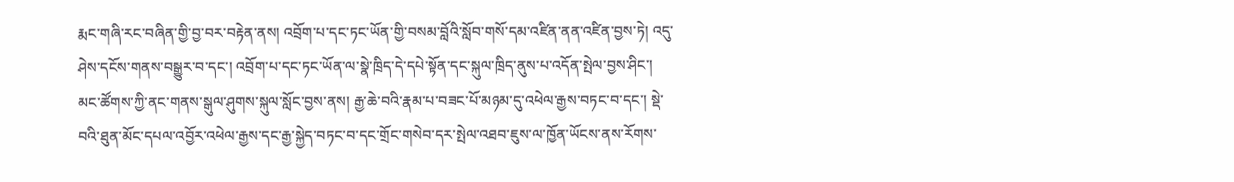རྨང་གཞི་རང་བཞིན་གྱི་བྱ་བར་བརྟེན་ནས། འབྲོག་པ་དང་ཏང་ཡོན་གྱི་བསམ་བློའི་སློབ་གསོ་དམ་འཛིན་ནན་འཛིན་བྱས་ཏེ། འདུ་ཤེས་དངོས་གནས་བསྒྱུར་བ་དང་། འབྲོག་པ་དང་ཏང་ཡོན་ལ་སྣེ་ཁྲིད་དེ་དཔེ་སྟོན་དང་སྐུལ་ཁྲིད་ནུས་པ་འདོན་སྤེལ་བྱས་ཤིང་། མང་ཚོགས་ཀྱི་ནང་གནས་སྒུལ་ཤུགས་སྐུལ་སློང་བྱས་ནས། རྒྱ་ཆེ་བའི་རྣམ་པ་བཟང་པོ་མཉམ་དུ་འཕེལ་རྒྱས་བཏང་བ་དང་། སྡེ་བའི་ཐུན་མོང་དཔལ་འབྱོར་འཕེལ་རྒྱས་དང་རྒྱ་སྐྱེད་བཏང་བ་དང་གྲོང་གསེབ་དར་སྤེལ་འཐབ་ཇུས་ལ་ཁྱོན་ཡོངས་ནས་རོགས་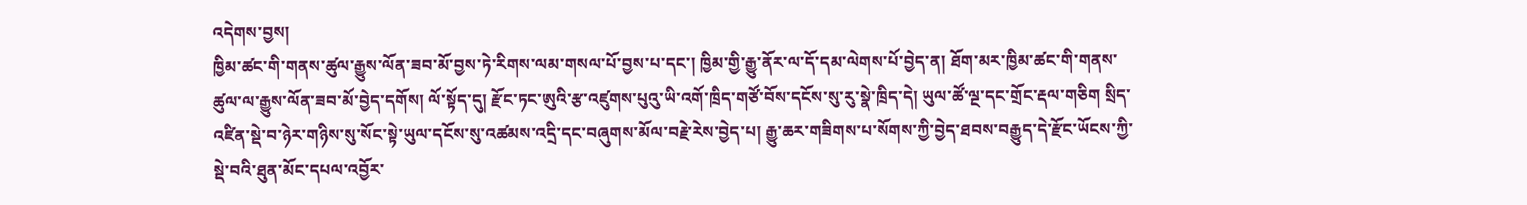འདེགས་བྱས།
ཁྱིམ་ཚང་གི་གནས་ཚུལ་རྒྱུས་ལོན་ཟབ་མོ་བྱས་ཏེ་རིགས་ལམ་གསལ་པོ་བྱས་པ་དང་། ཁྱིམ་གྱི་རྒྱུ་ནོར་ལ་དོ་དམ་ལེགས་པོ་བྱེད་ན། ཐོག་མར་ཁྱིམ་ཚང་གི་གནས་ཚུལ་ལ་རྒྱུས་ལོན་ཟབ་མོ་བྱེད་དགོས། ལོ་སྟོད་དུ། རྫོང་ཏང་ཨུའི་རྩ་འཛུགས་པུའུ་ཡི་འགོ་ཁྲིད་གཙོ་བོས་དངོས་སུ་རུ་སྣེ་ཁྲིད་དེ། ཡུལ་ཚོ་ལྔ་དང་གྲོང་རྡལ་གཅིག སྲིད་འཛིན་སྡེ་བ་ཉེར་གཉིས་སུ་སོང་སྟེ་ཡུལ་དངོས་སུ་འཚམས་འདྲི་དང་བཞུགས་མོལ་བརྗེ་རེས་བྱེད་པ། རྒྱུ་ཆར་གཟིགས་པ་སོགས་ཀྱི་བྱེད་ཐབས་བརྒྱུད་དེ་རྫོང་ཡོངས་ཀྱི་སྡེ་བའི་ཐུན་མོང་དཔལ་འབྱོར་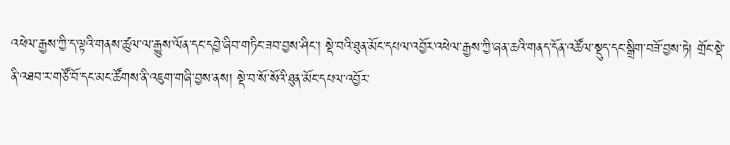འཕེལ་རྒྱས་ཀྱི་ད་ལྟའི་གནས་ཚུལ་ལ་རྒྱུས་ལོན་དང་དབྱེ་ཞིབ་གཏིང་ཟབ་བྱས་ཤིང་། སྡེ་བའི་ཐུན་མོང་དཔལ་འབྱོར་འཕེལ་རྒྱས་ཀྱི་ཞན་ཆའི་གནད་དོན་འཚོལ་སྡུད་དང་སྒྲིག་བཟོ་བྱས་ཏེ། གྲོང་སྡེ་ནི་འཐབ་ར་གཙོ་བོ་དང་མང་ཚོགས་ནི་འཇུག་གཞི་བྱས་ནས། སྡེ་བ་སོ་སོའི་ཐུན་མོང་དཔལ་འབྱོར་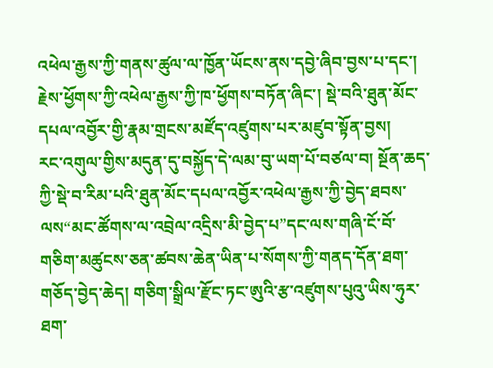འཕེལ་རྒྱས་ཀྱི་གནས་ཚུལ་ལ་ཁྱོན་ཡོངས་ནས་དབྱེ་ཞིབ་བྱས་པ་དང་། རྗེས་ཕྱོགས་ཀྱི་འཕེལ་རྒྱས་ཀྱི་ཁ་ཕྱོགས་བཏོན་ཞིང་། སྡེ་བའི་ཐུན་མོང་དཔལ་འབྱོར་གྱི་རྣམ་གྲངས་མཛོད་འཛུགས་པར་མཛུབ་སྟོན་བྱས།
རང་འགུལ་གྱིས་མདུན་དུ་བསྐྱོད་དེ་ལམ་བུ་ཡག་པོ་བཙལ་བ། སྔོན་ཆད་ཀྱི་སྡེ་བ་རིམ་པའི་ཐུན་མོང་དཔལ་འབྱོར་འཕེལ་རྒྱས་ཀྱི་བྱེད་ཐབས་ལས“མང་ཚོགས་ལ་འབྲེལ་འདྲིས་མི་བྱེད་པ”དང་ལས་གཞི་ངོ་བོ་གཅིག་མཚུངས་ཅན་ཚབས་ཆེན་ཡིན་པ་སོགས་ཀྱི་གནད་དོན་ཐག་གཅོད་བྱེད་ཆེད། གཅིག་སྒྲིལ་རྫོང་ཏང་ཨུའི་རྩ་འཛུགས་པུའུ་ཡིས་ཧུར་ཐག་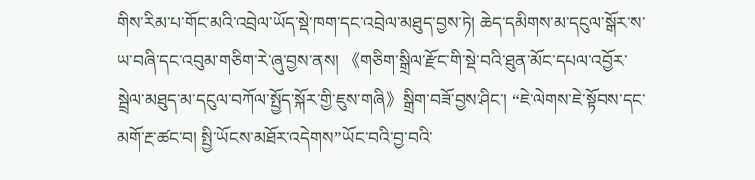གིས་རིམ་པ་གོང་མའི་འབྲེལ་ཡོད་སྡེ་ཁག་དང་འབྲེལ་མཐུད་བྱས་ཏེ། ཆེད་དམིགས་མ་དངུལ་སྒོར་ས་ཡ་བཞི་དང་འབུམ་གཅིག་རེ་ཞུ་བྱས་ནས། 《གཅིག་སྒྲིལ་རྫོང་གི་སྡེ་བའི་ཐུན་མོང་དཔལ་འབྱོར་སྦྲེལ་མཐུད་མ་དངུལ་བཀོལ་སྤྱོད་སྐོར་གྱི་ཇུས་གཞི》སྒྲིག་བཟོ་བྱས་ཤིང་། “ཇེ་ལེགས་ཇེ་སྟོབས་དང་མགོ་རྔ་ཚང་བ། སྤྱི་ཡོངས་མཐོར་འདེགས”ཡོང་བའི་བྱ་བའི་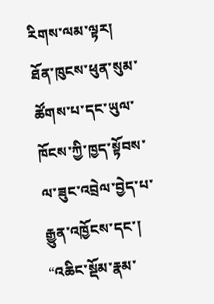རིགས་ལམ་ལྟར། ཐོན་ཁུངས་ཕུན་སུམ་ཚོགས་པ་དང་ཡུལ་ཁོངས་ཀྱི་ཁྱད་སྟོབས་ལ་ཟུང་འབྲེལ་བྱེད་པ་རྒྱུན་འཁྱོངས་དང་། “འཆིང་སྡོམ་རྣམ་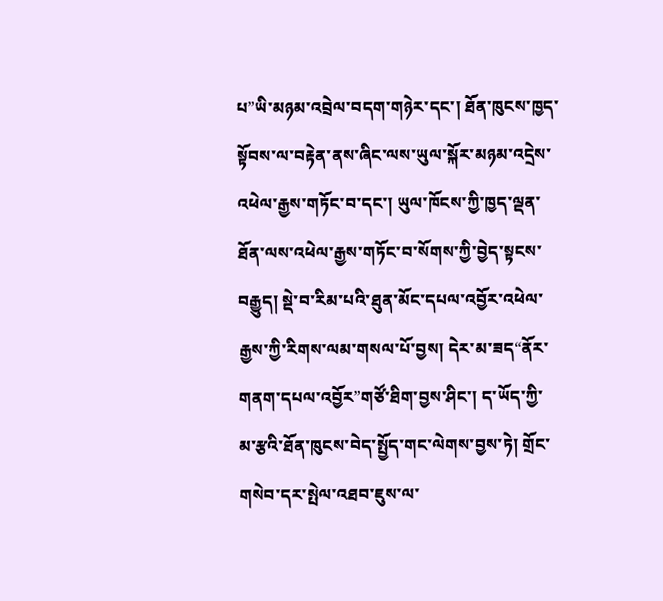པ”ཡི་མཉམ་འབྲེལ་བདག་གཉེར་དང་། ཐོན་ཁུངས་ཁྱད་སྟོབས་ལ་བརྟེན་ནས་ཞིང་ལས་ཡུལ་སྐོར་མཉམ་འདྲེས་འཕེལ་རྒྱས་གཏོང་བ་དང་། ཡུལ་ཁོངས་ཀྱི་ཁྱད་ལྡན་ཐོན་ལས་འཕེལ་རྒྱས་གཏོང་བ་སོགས་ཀྱི་བྱེད་སྟངས་བརྒྱུད། སྡེ་བ་རིམ་པའི་ཐུན་མོང་དཔལ་འབྱོར་འཕེལ་རྒྱས་ཀྱི་རིགས་ལམ་གསལ་པོ་བྱས། དེར་མ་ཟད“ནོར་གནག་དཔལ་འབྱོར”གཙོ་ཐིག་བྱས་ཤིང་། ད་ཡོད་ཀྱི་མ་རྩའི་ཐོན་ཁུངས་བེད་སྤྱོད་གང་ལེགས་བྱས་ཏེ། གྲོང་གསེབ་དར་སྤེལ་འཐབ་ཇུས་ལ་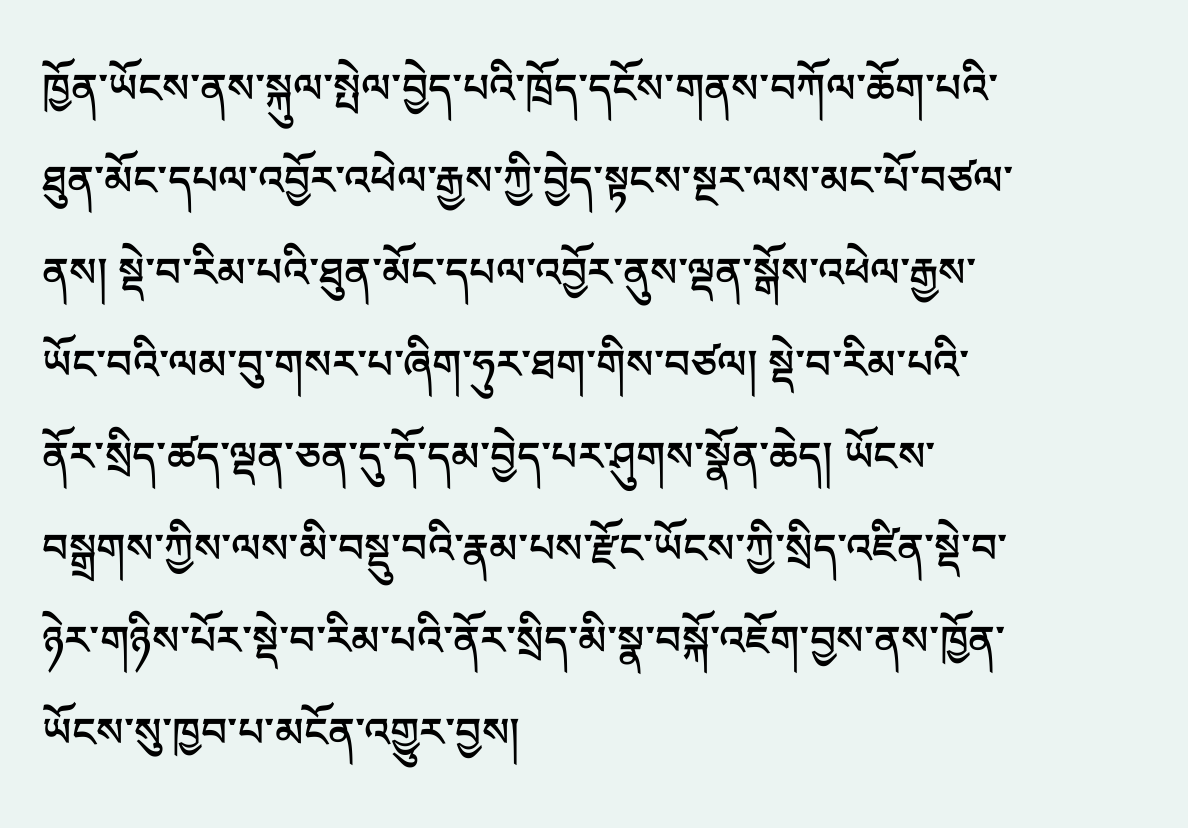ཁྱོན་ཡོངས་ནས་སྐུལ་སྤེལ་བྱེད་པའི་ཁྲོད་དངོས་གནས་བཀོལ་ཆོག་པའི་ཐུན་མོང་དཔལ་འབྱོར་འཕེལ་རྒྱས་ཀྱི་བྱེད་སྟངས་སྔར་ལས་མང་པོ་བཙལ་ནས། སྡེ་བ་རིམ་པའི་ཐུན་མོང་དཔལ་འབྱོར་ནུས་ལྡན་སྒོས་འཕེལ་རྒྱས་ཡོང་བའི་ལམ་བུ་གསར་པ་ཞིག་ཧུར་ཐག་གིས་བཙལ། སྡེ་བ་རིམ་པའི་ནོར་སྲིད་ཚད་ལྡན་ཅན་དུ་དོ་དམ་བྱེད་པར་ཤུགས་སྣོན་ཆེད། ཡོངས་བསྒྲགས་ཀྱིས་ལས་མི་བསྡུ་བའི་རྣམ་པས་རྫོང་ཡོངས་ཀྱི་སྲིད་འཛིན་སྡེ་བ་ཉེར་གཉིས་པོར་སྡེ་བ་རིམ་པའི་ནོར་སྲིད་མི་སྣ་བསྐོ་འཇོག་བྱས་ནས་ཁྱོན་ཡོངས་སུ་ཁྱབ་པ་མངོན་འགྱུར་བྱས།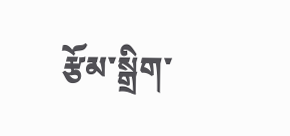རྩོམ་སྒྲིག་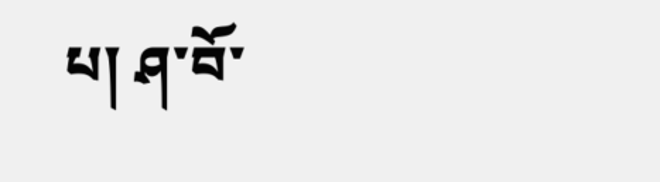པ། ཤ་བོ་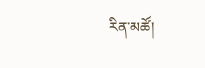རིན་མཚོ།